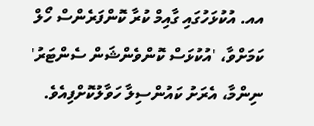އއ. އުކުޅަހުގައި ގާއިމް ކުރާ ކޮންފަރެންސް ހޯލް ކަމަށްވާ، 'އުކުޅަސް ކޮންވެންޝަން ސެންޓަރު' ނިންމާ، އެރަށު ކައުންސިލާ ހަވާލުކޮށްފިއެވެ.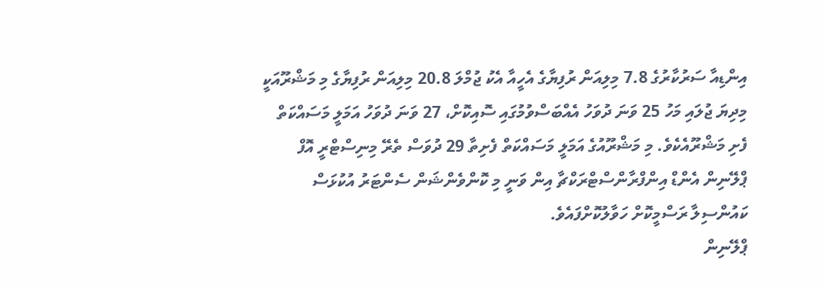އިންޑިއާ ސަރުކާރުގެ 7.8 މިލިއަން ރުފިޔާގެ އެހީއާ އެކު ޖުމްލަ 20.8 މިލިއަން ރުފިޔާގެ މި މަޝްރޫއަކީ މިދިޔަ ޖުލައި މަހު 25 ވަނަ ދުވަހު އެއްބަސްވުމުގައި ސޮއިކޮށް، 27 ވަނަ ދުވަހު އަމަލީ މަސައްކަތް ފެށި މަޝްރޫއެކެވެ. މި މަޝްރޫއުގެ އަމަލީ މަސައްކަތް ފެށިތާ 29 ދުވަސް ތެރޭ މިނިސްޓްރީ އޮފް ޕްލޭނިން އެންޑް އިންފްރާންސްޓްރަކްޗާ އިން ވަނީ މި ކޮންވެންޝަން ސެންޓަރު އުކުޅަސް ކައުންސިލާ ރަސްމީކޮށް ހަވާލުކޮށްފައެވެ.
ޕްލޭނިން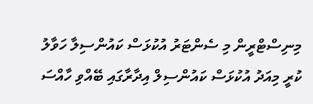މިނިސްޓްރީން މި ސެންޓަރު އުކުޅަސް ކައުންސިލާ ހަވާލު ކުރީ މިއަދު އުކުޅަސް ކައުންސިލް އިދާރާގައި ބޭއްވި ހާއްސަ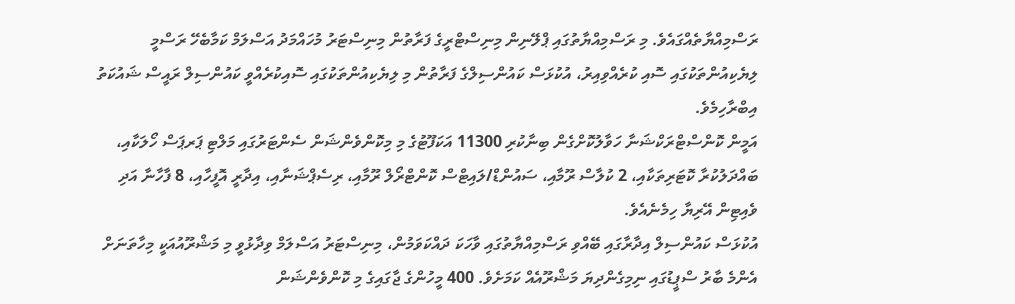ރަސްމިއްޔާތެއްގައެވެ. މި ރަސްމިއްޔާތުގައި ޕްލޭނިން މިނިސްޓްރީގެ ފަރާތުން މިނިސްޓަރު މުހައްމަދު އަސްލަމް ކަމާބެހޭ ރަސްމީ ލިޔެކިއުންތަކުގައި ސޮއި ކުރެއްވިއިރު، އުކުޅަސް ކައުންސިލްގެ ފަރާތުން މި ލިޔެކިއުންތަކުގައި ސޮއިކުރެއްވީ ކައުންސިލް ރައީސް ޝައުކަތު އިބްރާހިމެވެ.
އަމީން ކޮންސްޓްރަކްޝަނާ ހަވާލުކޮށްގެން ބިނާކުރި 11300 އަކަފޫޓުގެ މި މިކޮންވެންޝަން ސެންޓަރުގައި މަލްޓި ޕަރޕަސް ހޯލަކާއި، ބައްދަލުކުރާ ކޮޓަރިތަކާއި، 2 ކުލާސް ރޫމާއި، ސައުންޑް/ލައިޓްސް ކޮންޓްރޯލް ރޫމާއި، ރިސެޕްޝަނާއި، އިދާރީ އޮފީހާއި، 8 ފާހާނާ އަދި ވެއިޓިން އޭރިޔާ ހިމެނެއެވެ.
އުކުޅަސް ކައުންސިލް އިދާރާގައި ބޭއްވި ރަސްމިއްޔާތުގައި ވާހަކަ ދައްކަވަމުން، މިނިސްޓަރު އަސްލަމް ވިދާޅުވީ މި މަޝްރޫއުއަކީ މިހާތަނަށް އެންމެ ބާރު ސްޕީޑުގައި ނިމިގެންދިޔަ މަޝްރޫއެއް ކަމަށެވެ. 400 މީހުންގެ ޖާގައިގެ މި ކޮންވެންޝަން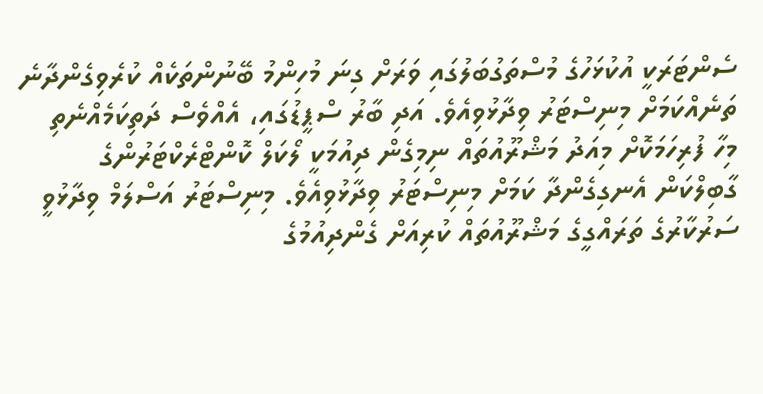ސެންޓަރަކީ އުކުޅަހުގެ މުސްތަގުބަލުގައި ވަރަށް ގިނަ މުހިންމު ބޭނުންތަކެއް ކުރެވިގެންދާނެ ތަނެއްކަމަށް މިނިސްޓަރު ވިދާޅުވިއެވެ. އަދި ބާރު ސްޕީޑުގައި، އެއްވެސް ދަތިކަމެއްނެތި މިހާ ފުރިހަމަކޮށް މިއަދު މަޝްރޫއުތައް ނިމިގެން ދިއުމަކީ ލޯކަލް ކޮންޓްރެކްޓަރުންގެ ގާބިލްކަން އެނގިގެންދާ ކަމަށް މިނިސްޓަރު ވިދާޅުވިއެވެ. މިނިސްޓަރު އަސްލަމް ވިދާޅުވީ ސަރުކާރުގެ ތަރައްގީގެ މަޝްރޫއުތައް ކުރިއަށް ގެންދިއުމުގެ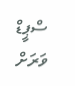ސްޕީޑް ވަރަށް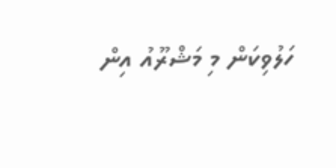ހަލުވިކަން މި މަޝްރޫއު އިން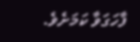ފާހަގަވާ ކަމަށެވެ.